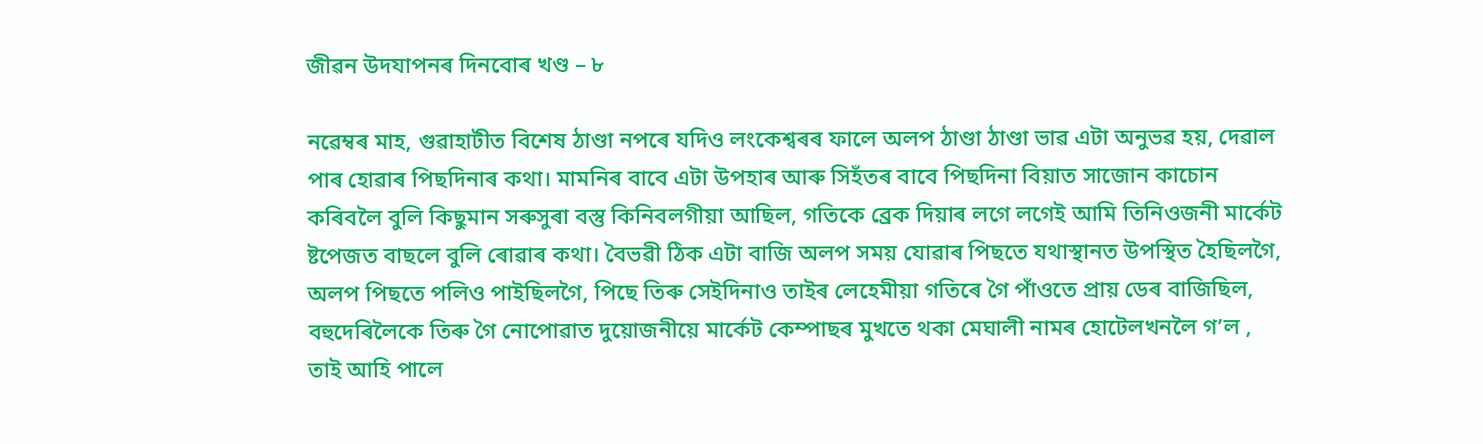জীৱন উদযাপনৰ দিনবোৰ খণ্ড – ৮

নৱেম্বৰ মাহ, গুৱাহাটীত বিশেষ ঠাণ্ডা নপৰে যদিও লংকেশ্বৰৰ ফালে অলপ ঠাণ্ডা ঠাণ্ডা ভাৱ এটা অনুভৱ হয়, দেৱাল পাৰ হোৱাৰ পিছদিনাৰ কথা। মামনিৰ বাবে এটা উপহাৰ আৰু সিহঁতৰ বাবে পিছদিনা বিয়াত সাজোন কাচোন কৰিবলৈ বুলি কিছুমান সৰুসুৰা বস্তু কিনিবলগীয়া আছিল, গতিকে ব্ৰেক দিয়াৰ লগে লগেই আমি তিনিওজনী মাৰ্কেট ষ্টপেজত বাছলে বুলি ৰোৱাৰ কথা। বৈভৱী ঠিক এটা বাজি অলপ সময় যোৱাৰ পিছতে যথাস্থানত উপস্থিত হৈছিলগৈ, অলপ পিছতে পলিও পাইছিলগৈ, পিছে তিৰু সেইদিনাও তাইৰ লেহেমীয়া গতিৰে গৈ পাঁওতে প্ৰায় ডেৰ বাজিছিল, বহুদেৰিলৈকে তিৰু গৈ নোপোৱাত দুয়োজনীয়ে মাৰ্কেট কেম্পাছৰ মুখতে থকা মেঘালী নামৰ হোটেলখনলৈ গ’ল , তাই আহি পালে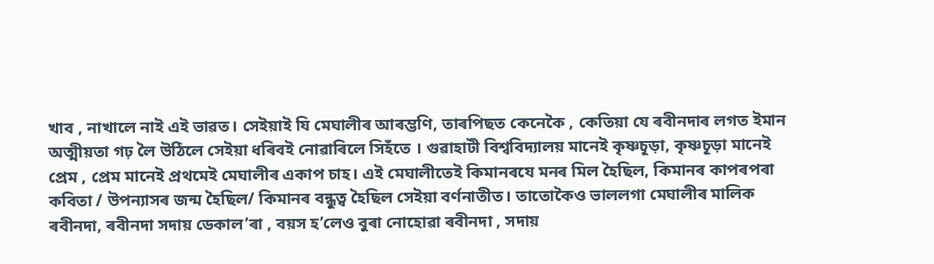খাব , নাখালে নাই এই ভাৱত। সেইয়াই যি মেঘালীৰ আৰম্ভণি, তাৰপিছত কেনেকৈ , কেতিয়া যে ৰবীনদাৰ লগত ইমান অত্মীয়তা গঢ় লৈ উঠিলে সেইয়া ধৰিবই নোৱাৰিলে সিহঁতে । গুৱাহাটী বিশ্ববিদ্যালয় মানেই কৃষ্ণচূড়া, কৃষ্ণচূড়া মানেই প্ৰেম , প্ৰেম মানেই প্ৰথমেই মেঘালীৰ একাপ চাহ। এই মেঘালীতেই কিমানৰযে মনৰ মিল হৈছিল, কিমানৰ কাপৰপৰা কবিতা / উপন্যাসৰ জন্ম হৈছিল/ কিমানৰ বন্ধুত্ব হৈছিল সেইয়া বৰ্ণনাতীত। তাতোকৈও ভাললগা মেঘালীৰ মালিক ৰবীনদা, ৰবীনদা সদায় ডেকাল’ৰা , বয়স হ’লেও বুৰা নোহোৱা ৰবীনদা , সদায়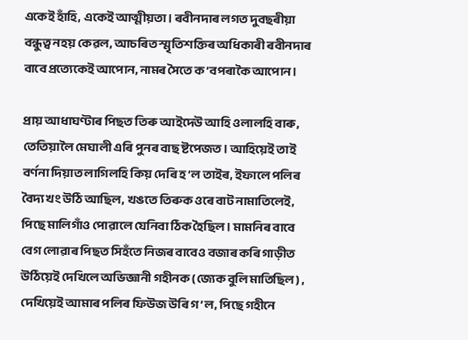একেই হাঁহি, একেই আত্মীয়তা। ৰবীনদাৰ লগত দুবছৰীয়া বন্ধুত্ব নহয় কেৱল, আচৰিত স্মৃতিশক্তিৰ অধিকাৰী ৰবীনদাৰ বাবে প্ৰত্যেকেই আপোন, নামৰ সৈতে ক’বপৰাকৈ আপোন।

প্ৰায় আধাঘণ্টাৰ পিছত তিৰু আইদেউ আহি ওলালহি বাৰু, তেতিয়ালৈ মেঘালী এৰি পুনৰ বাছ ষ্টপেজত। আহিয়েই তাই বৰ্ণনা দিয়াত লাগিলহি কিয় দেৰি হ’ল তাইৰ, ইফালে পলিৰ বৈদ্য খং উঠি আছিল, খঙতে তিৰুক ওৰে বাট নামাতিলেই, পিছে মালিগাঁও পোৱালে যেনিবা ঠিক হৈছিল। মামনিৰ বাবে বেগ লোৱাৰ পিছত সিহঁতে নিজৰ বাবেও বজাৰ কৰি গাড়ীত উঠিয়েই দেখিলে অভিজ্ঞানী গহীনক(জ্যেক বুলি মাতিছিল) , দেখিয়েই আমাৰ পলিৰ ফিউজ উৰি গ’ল, পিছে গহীনে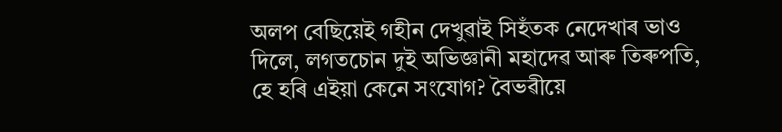অলপ বেছিয়েই গহীন দেখুৱাই সিহঁতক নেদেখাৰ ভাও দিলে, লগতচোন দুই অভিজ্ঞানী মহাদেৱ আৰু তিৰুপতি, হে হৰি এইয়া কেনে সংযোগ? বৈভৱীয়ে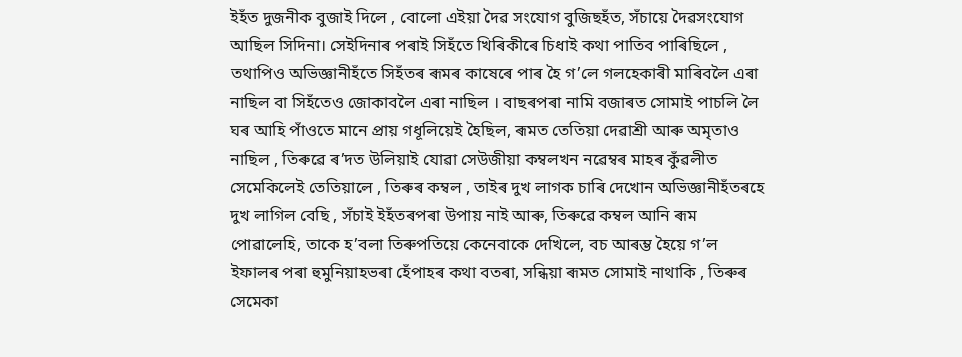ইহঁত দুজনীক বুজাই দিলে , বোলো এইয়া দৈৱ সংযোগ বুজিছহঁত, সঁচায়ে দৈৱসংযোগ আছিল সিদিনা। সেইদিনাৰ পৰাই সিহঁতে খিৰিকীৰে চিধাই কথা পাতিব পাৰিছিলে , তথাপিও অভিজ্ঞানীহঁতে সিহঁতৰ ৰূমৰ কাষেৰে পাৰ হৈ গ’লে গলহেকাৰী মাৰিবলৈ এৰা নাছিল বা সিহঁতেও জোকাবলৈ এৰা নাছিল । বাছৰপৰা নামি বজাৰত সোমাই পাচলি লৈ ঘৰ আহি পাঁওতে মানে প্ৰায় গধূলিয়েই হৈছিল, ৰূমত তেতিয়া দেৱাশ্ৰী আৰু অমৃতাও নাছিল , তিৰুৱে ৰ’দত উলিয়াই যোৱা সেউজীয়া কম্বলখন নৱেম্বৰ মাহৰ কুঁৱলীত সেমেকিলেই তেতিয়ালে , তিৰুৰ কম্বল , তাইৰ দুখ লাগক চাৰি দেখোন অভিজ্ঞানীহঁতৰহে দুখ লাগিল বেছি , সঁচাই ইহঁতৰপৰা উপায় নাই আৰু, তিৰুৱে কম্বল আনি ৰূম পোৱালেহি, তাকে হ’বলা তিৰুপতিয়ে কেনেবাকে দেখিলে, বচ আৰম্ভ হৈয়ে গ’ল ইফালৰ পৰা হুমুনিয়াহভৰা হেঁপাহৰ কথা বতৰা, সন্ধিয়া ৰূমত সোমাই নাথাকি , তিৰুৰ সেমেকা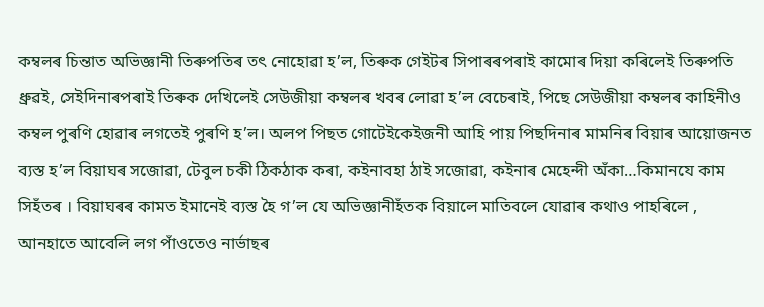কম্বলৰ চিন্তাত অভিজ্ঞানী তিৰুপতিৰ তৎ নোহোৱা হ’ল, তিৰুক গেইটৰ সিপাৰৰপৰাই কামোৰ দিয়া কৰিলেই তিৰুপতি ধ্ৰুৱই, সেইদিনাৰপৰাই তিৰুক দেখিলেই সেউজীয়া কম্বলৰ খবৰ লোৱা হ’ল বেচেৰাই, পিছে সেউজীয়া কম্বলৰ কাহিনীও কম্বল পুৰণি হোৱাৰ লগতেই পুৰণি হ’ল। অলপ পিছত গোটেইকেইজনী আহি পায় পিছদিনাৰ মামনিৰ বিয়াৰ আয়োজনত ব্যস্ত হ’ল বিয়াঘৰ সজোৱা, টেবুল চকী ঠিকঠাক কৰা, কইনাবহা ঠাই সজোৱা, কইনাৰ মেহেন্দী অঁকা…কিমানযে কাম সিহঁতৰ । বিয়াঘৰৰ কামত ইমানেই ব্যস্ত হৈ গ’ল যে অভিজ্ঞানীহঁতক বিয়ালে মাতিবলে যোৱাৰ কথাও পাহৰিলে , আনহাতে আবেলি লগ পাঁওতেও নাৰ্ভাছৰ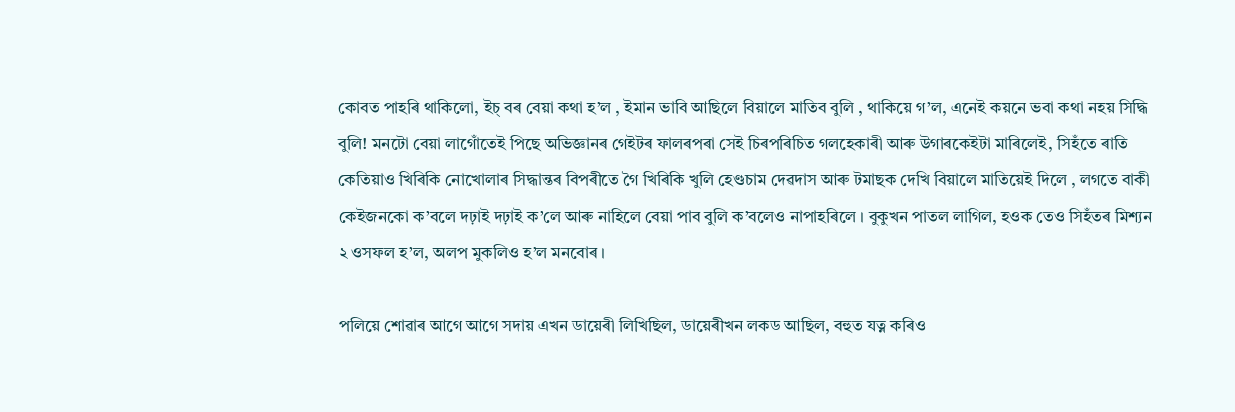কোবত পাহৰি থাকিলো, ইচ্ বৰ বেয়া কথা হ’ল , ইমান ভাবি আছিলে বিয়ালে মাতিব বুলি , থাকিয়ে গ’ল, এনেই কয়নে ভবা কথা নহয় সিদ্ধি বুলি! মনটো বেয়া লাগোঁতেই পিছে অভিজ্ঞানৰ গেইটৰ ফালৰপৰা সেই চিৰপৰিচিত গলহেকাৰী আৰু উগাৰকেইটা মাৰিলেই, সিহঁতে ৰাতি কেতিয়াও খিৰিকি নোখোলাৰ সিদ্ধান্তৰ বিপৰীতে গৈ খিৰিকি খুলি হেণ্ডচাম দেৱদাস আৰু টমাছক দেখি বিয়ালে মাতিয়েই দিলে , লগতে বাকী কেইজনকো ক’বলে দঢ়াই দঢ়াই ক’লে আৰু নাহিলে বেয়া পাব বুলি ক’বলেও নাপাহৰিলে । বুকুখন পাতল লাগিল, হওক তেও সিহঁতৰ মিশ্যন ২ ওসফল হ’ল, অলপ মুকলিও হ’ল মনবোৰ ।

পলিয়ে শোৱাৰ আগে আগে সদায় এখন ডায়েৰী লিখিছিল, ডায়েৰীখন লকড আছিল, বহুত যত্ন কৰিও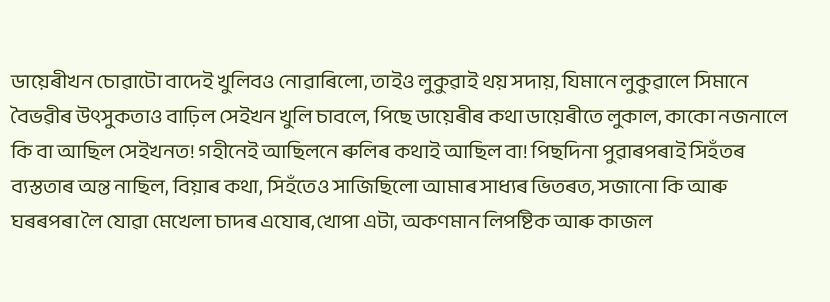ডায়েৰীখন চোৱাটো বাদেই খুলিবও নোৱাৰিলো, তাইও লুকুৱাই থয় সদায়, যিমানে লুকুৱালে সিমানে বৈভৱীৰ উৎসুকতাও বাঢ়িল সেইখন খুলি চাবলে, পিছে ডায়েৰীৰ কথা ডায়েৰীতে লুকাল, কাকো নজনালে কি বা আছিল সেইখনত! গহীনেই আছিলনে ৰুলিৰ কথাই আছিল বা! পিছদিনা পুৱাৰপৰাই সিহঁতৰ ব্যস্ততাৰ অন্ত নাছিল, বিয়াৰ কথা, সিহঁতেও সাজিছিলো আমাৰ সাধ্যৰ ভিতৰত, সজানো কি আৰু ঘৰৰপৰা লৈ যোৱা মেখেলা চাদৰ এযোৰ,খোপা এটা, অকণমান লিপষ্টিক আৰু কাজল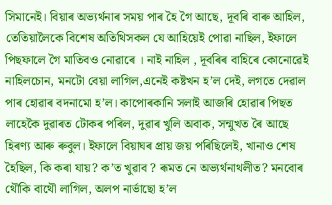সিমানেই। বিয়াৰ অভ্যৰ্থনাৰ সময় পাৰ হৈ গৈ আছে, দূবৰি বাৰু আহিল, তেতিয়ালৈকে বিশেষ অতিথিসকল যে আহিয়েই পোৱা নাছিল, ইফালে পিছফালে গৈ মাতিবও নোৱাৰে । নাই নাহিল , দূবৰিৰ বাহিৰে কোনোৱেই নাহিলচোন, মনটো বেয়া লাগিল,এনেই কষ্টখন হ’ল দেই, লগতে দেৱাল পাৰ হোৱাৰ বদনামো হ’ল। কাপোৰকানি সলাই আজৰি হোৱাৰ পিছত লাহেকৈ দুৱাৰত টোকৰ পৰিল, দুৱাৰ খুলি অবাক, সন্মুখত ৰৈ আছে হিৰণ্য আৰু ৰুবুল। ইফালে বিয়াঘৰ প্ৰায় জয় পৰিছিলেই, খানাও শেষ হৈছিল, কি কৰা যায়? ক’ত খুৱাব ? ৰূমত নে অভ্যৰ্থনাথলীত? মনবোৰ থৌকি বাথৌ লাগিল, অলপ নাৰ্ভাছো হ’ল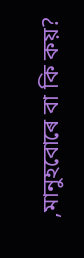,মানুহবোৰে বা কি কয়?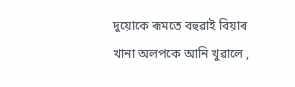দুয়োকে ৰূমতে বহুৱাই বিয়াৰ খানা অলপকে আনি খুৱালে ,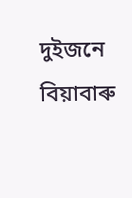দুইজনে বিয়াবাৰু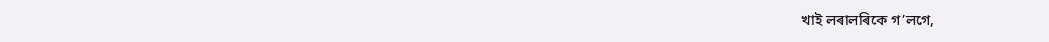খাই লৰালৰিকে গ’লগে,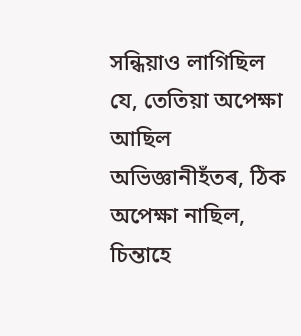সন্ধিয়াও লাগিছিল যে, তেতিয়া অপেক্ষা আছিল অভিজ্ঞানীহঁতৰ, ঠিক অপেক্ষা নাছিল, চিন্তাহে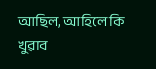আছিল, আহিলে কি খুৱাব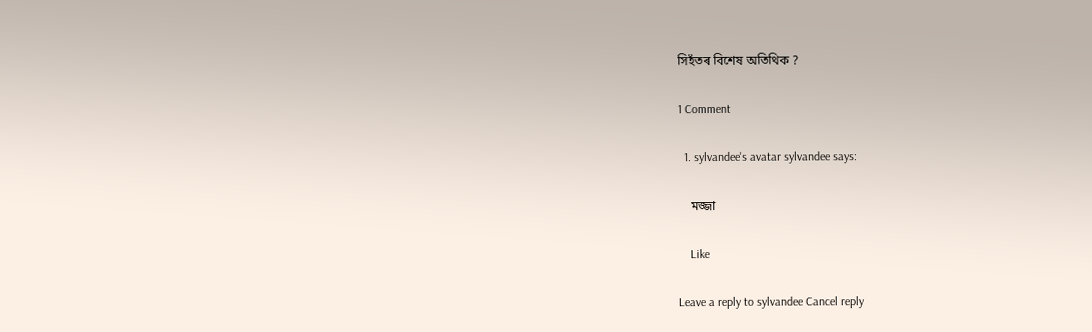সিহঁতৰ বিশেষ অতিথিক ?

1 Comment

  1. sylvandee's avatar sylvandee says:

    মজ্জা

    Like

Leave a reply to sylvandee Cancel reply